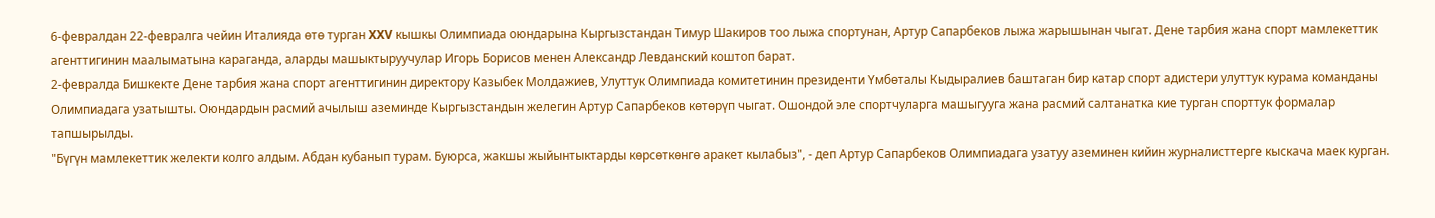6-февралдан 22-февралга чейин Италияда өтө турган XXV кышкы Олимпиада оюндарына Кыргызстандан Тимур Шакиров тоо лыжа спортунан, Артур Сапарбеков лыжа жарышынан чыгат. Дене тарбия жана спорт мамлекеттик агенттигинин маалыматына караганда, аларды машыктыруучулар Игорь Борисов менен Александр Левданский коштоп барат.
2-февралда Бишкекте Дене тарбия жана спорт агенттигинин директору Казыбек Молдажиев, Улуттук Олимпиада комитетинин президенти Үмбөталы Кыдыралиев баштаган бир катар спорт адистери улуттук курама команданы Олимпиадага узатышты. Оюндардын расмий ачылыш аземинде Кыргызстандын желегин Артур Сапарбеков көтөрүп чыгат. Ошондой эле спортчуларга машыгууга жана расмий салтанатка кие турган спорттук формалар тапшырылды.
"Бүгүн мамлекеттик желекти колго алдым. Абдан кубанып турам. Буюрса, жакшы жыйынтыктарды көрсөткөнгө аракет кылабыз", - деп Артур Сапарбеков Олимпиадага узатуу аземинен кийин журналисттерге кыскача маек курган.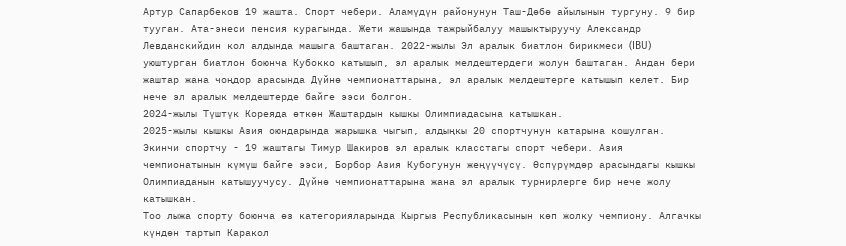Артур Сапарбеков 19 жашта. Спорт чебери. Аламүдүн районунун Таш-Дөбө айылынын тургуну. 9 бир тууган. Ата-энеси пенсия курагында. Жети жашында тажрыйбалуу машыктыруучу Александр Левданскийдин кол алдында машыга баштаган. 2022-жылы Эл аралык биатлон бирикмеси (IBU) уюштурган биатлон боюнча Кубокко катышып, эл аралык мелдештердеги жолун баштаган. Андан бери жаштар жана чоңдор арасында Дүйнө чемпионаттарына, эл аралык мелдештерге катышып келет. Бир нече эл аралык мелдештерде байге ээси болгон.
2024-жылы Түштүк Кореяда өткөн Жаштардын кышкы Олимпиадасына катышкан.
2025-жылы кышкы Азия оюндарында жарышка чыгып, алдыңкы 20 спортчунун катарына кошулган.
Экинчи спортчу - 19 жаштагы Тимур Шакиров эл аралык класстагы спорт чебери. Азия чемпионатынын күмүш байге ээси, Борбор Азия Кубогунун жеңүүчүсү. Өспүрүмдөр арасындагы кышкы Олимпиаданын катышуучусу. Дүйнө чемпионаттарына жана эл аралык турнирлерге бир нече жолу катышкан.
Тоо лыжа спорту боюнча өз категорияларында Кыргыз Республикасынын көп жолку чемпиону. Алгачкы күндөн тартып Каракол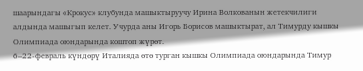шаарындагы «Крокус» клубунда машыктыруучу Ирина Волкованын жетекчилиги алдында машыгып келет. Учурда аны Игорь Борисов машыктырат, ал Тимурду кышкы Олимпиада оюндарында коштоп жүрөт.
6–22-февраль күндөрү Италияда өтө турган кышкы Олимпиада оюндарында Тимур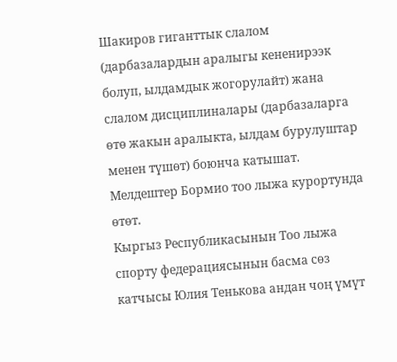Шакиров гиганттык слалом (дарбазалардын аралыгы кененирээк болуп, ылдамдык жогорулайт) жана слалом дисциплиналары (дарбазаларга өтө жакын аралыкта, ылдам бурулуштар менен түшөт) боюнча катышат.
Мелдештер Бормио тоо лыжа курортунда өтөт.
Кыргыз Республикасынын Тоо лыжа спорту федерациясынын басма сөз катчысы Юлия Тенькова андан чоң үмүт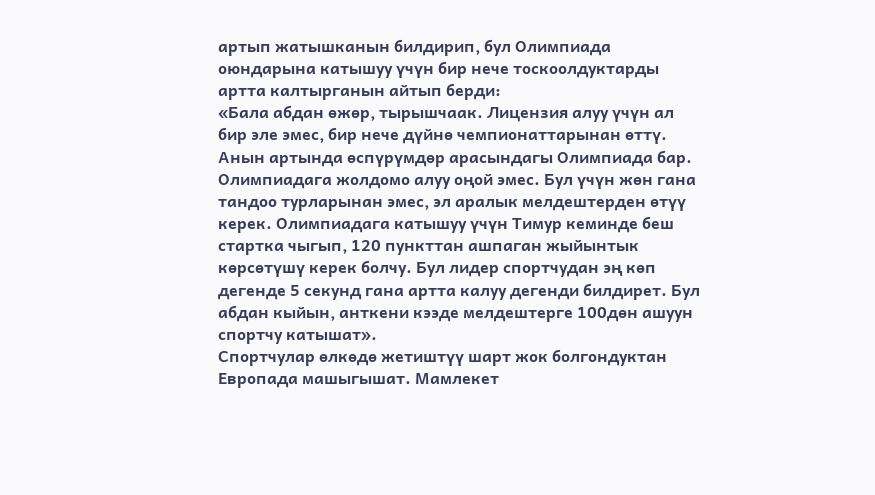артып жатышканын билдирип, бул Олимпиада оюндарына катышуу үчүн бир нече тоскоолдуктарды артта калтырганын айтып берди:
«Бала абдан өжөр, тырышчаак. Лицензия алуу үчүн ал бир эле эмес, бир нече дүйнө чемпионаттарынан өттү. Анын артында өспүрүмдөр арасындагы Олимпиада бар. Олимпиадага жолдомо алуу оңой эмес. Бул үчүн жөн гана тандоо турларынан эмес, эл аралык мелдештерден өтүү керек. Олимпиадага катышуу үчүн Тимур кеминде беш стартка чыгып, 120 пункттан ашпаган жыйынтык көрсөтүшү керек болчу. Бул лидер спортчудан эң көп дегенде 5 секунд гана артта калуу дегенди билдирет. Бул абдан кыйын, анткени кээде мелдештерге 100дөн ашуун спортчу катышат».
Спортчулар өлкөдө жетиштүү шарт жок болгондуктан Европада машыгышат. Мамлекет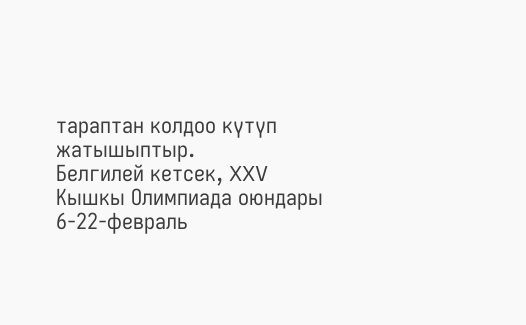тараптан колдоо күтүп жатышыптыр.
Белгилей кетсек, XXV Кышкы Олимпиада оюндары 6-22-февраль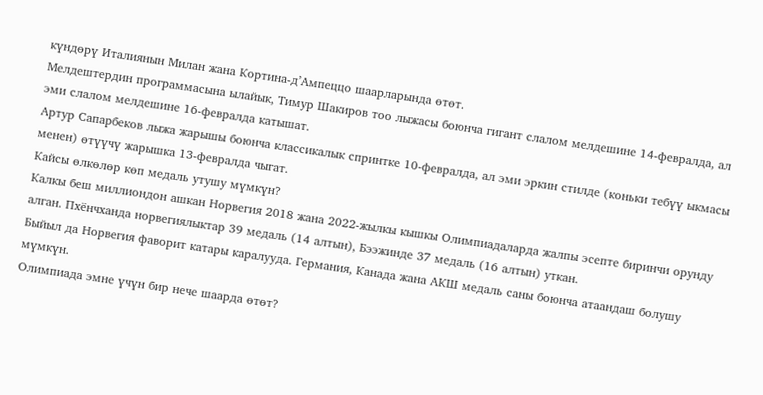күндөрү Италиянын Милан жана Кортина-д’Ампеццо шаарларында өтөт.
Мелдештердин программасына ылайык, Тимур Шакиров тоо лыжасы боюнча гигант слалом мелдешине 14-февралда, ал эми слалом мелдешине 16-февралда катышат.
Артур Сапарбеков лыжа жарышы боюнча классикалык спринтке 10-февралда, ал эми эркин стилде (коньки тебүү ыкмасы менен) өтүүчү жарышка 13-февралда чыгат.
Кайсы өлкөлөр көп медаль утушу мүмкүн?
Калкы беш миллиондон ашкан Норвегия 2018 жана 2022-жылкы кышкы Олимпиадаларда жалпы эсепте биринчи орунду алган. Пхёнчханда норвегиялыктар 39 медаль (14 алтын), Бээжинде 37 медаль (16 алтын) уткан.
Быйыл да Норвегия фаворит катары каралууда. Германия, Канада жана АКШ медаль саны боюнча атаандаш болушу мүмкүн.
Олимпиада эмне үчүн бир нече шаарда өтөт?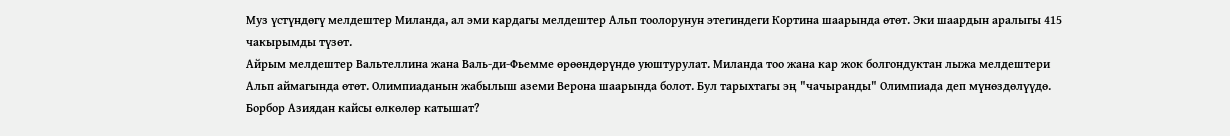Муз үстүндөгү мелдештер Миланда, ал эми кардагы мелдештер Альп тоолорунун этегиндеги Кортина шаарында өтөт. Эки шаардын аралыгы 415 чакырымды түзөт.
Айрым мелдештер Вальтеллина жана Валь-ди-Фьемме өрөөндөрүндө уюштурулат. Миланда тоо жана кар жок болгондуктан лыжа мелдештери Альп аймагында өтөт. Олимпиаданын жабылыш аземи Верона шаарында болот. Бул тарыхтагы эң "чачыранды" Олимпиада деп мүнөздөлүүдө.
Борбор Азиядан кайсы өлкөлөр катышат?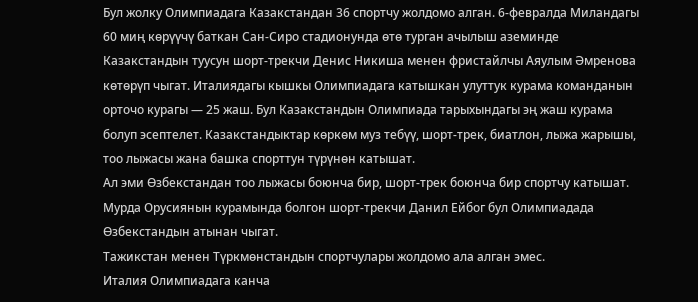Бул жолку Олимпиадага Казакстандан 36 спортчу жолдомо алган. 6-февралда Миландагы 60 миң көрүүчү баткан Сан-Сиро стадионунда өтө турган ачылыш аземинде Казакстандын туусун шорт-трекчи Денис Никиша менен фристайлчы Аяулым Әмренова көтөрүп чыгат. Италиядагы кышкы Олимпиадага катышкан улуттук курама команданын орточо курагы — 25 жаш. Бул Казакстандын Олимпиада тарыхындагы эң жаш курама болуп эсептелет. Казакстандыктар көркөм муз тебүү, шорт-трек, биатлон, лыжа жарышы, тоо лыжасы жана башка спорттун түрүнөн катышат.
Ал эми Өзбекстандан тоо лыжасы боюнча бир, шорт-трек боюнча бир спортчу катышат.
Мурда Орусиянын курамында болгон шорт-трекчи Данил Ейбог бул Олимпиадада Өзбекстандын атынан чыгат.
Тажикстан менен Түркмөнстандын спортчулары жолдомо ала алган эмес.
Италия Олимпиадага канча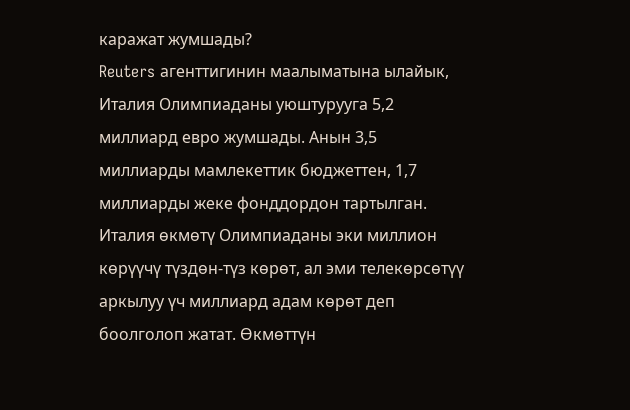каражат жумшады?
Reuters агенттигинин маалыматына ылайык, Италия Олимпиаданы уюштурууга 5,2 миллиард евро жумшады. Анын 3,5 миллиарды мамлекеттик бюджеттен, 1,7 миллиарды жеке фонддордон тартылган.
Италия өкмөтү Олимпиаданы эки миллион көрүүчү түздөн-түз көрөт, ал эми телекөрсөтүү аркылуу үч миллиард адам көрөт деп боолголоп жатат. Өкмөттүн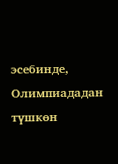эсебинде, Олимпиададан түшкөн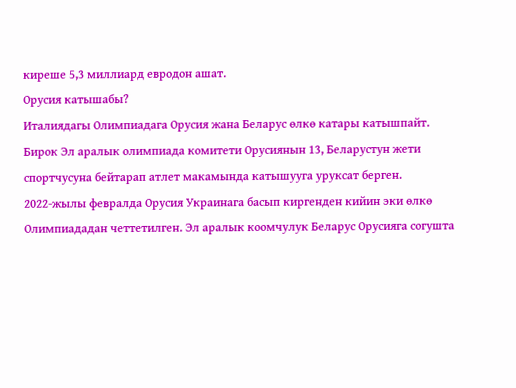киреше 5,3 миллиард евродон ашат.
Орусия катышабы?
Италиядагы Олимпиадага Орусия жана Беларус өлкө катары катышпайт. Бирок Эл аралык олимпиада комитети Орусиянын 13, Беларустун жети спортчусуна бейтарап атлет макамында катышууга уруксат берген.
2022-жылы февралда Орусия Украинага басып киргенден кийин эки өлкө Олимпиададан четтетилген. Эл аралык коомчулук Беларус Орусияга согушта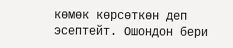көмөк көрсөткөн деп эсептейт. Ошондон бери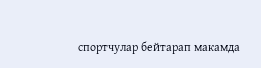спортчулар бейтарап макамда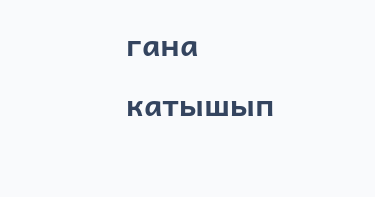гана катышып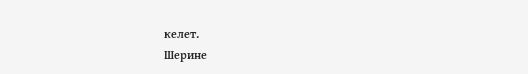келет.
Шерине